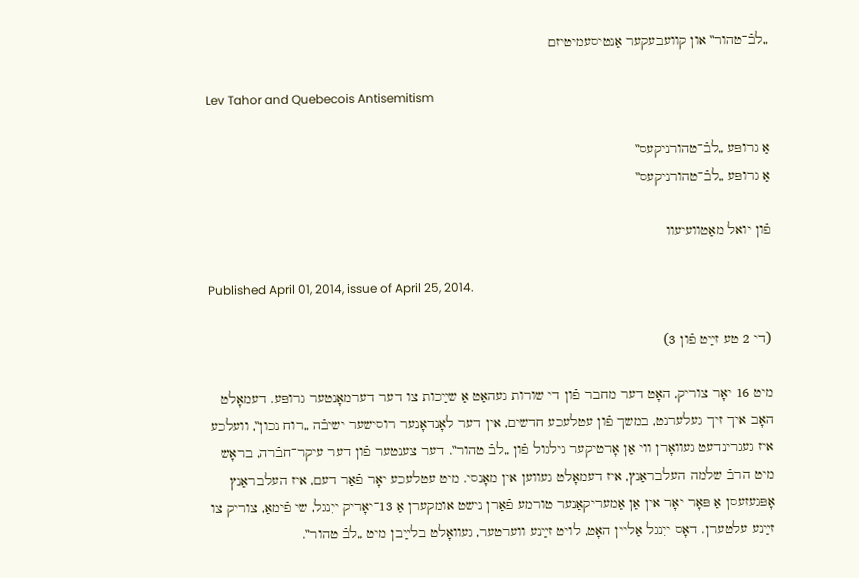„לבֿ־טהור‟ און קוועבעקער אַנטיסעמיטיזם

Lev Tahor and Quebecois Antisemitism

אַ גרופּע „לבֿ־טהורניקעס‟
אַ גרופּע „לבֿ־טהורניקעס‟

פֿון יואל מאַטוועיעוו

Published April 01, 2014, issue of April 25, 2014.

(די 2 טע זײַט פֿון 3)

מיט 16 יאָר צוריק, האָט דער מחבר פֿון די שורות געהאַט אַ שײַכות צו דער דערמאָנטער גרופּע. דעמאָלט האָב איך זיך געלערנט, במשך פֿון עטלעכע חדשים, אין דער לאָנדאָנער רוסישער ישיבֿה „רוח נכון‟, וועלכע איז געגרינדעט געוואָרן ווי אַן אָרטיקער גילגול פֿון „לבֿ טהור‟. דער צענטער פֿון דער עיקר־חבֿרה, בראָש מיט הרבֿ שלמה העלבראַנץ, איז דעמאָלט געווען אין מאָנסי. מיט עטלעכע יאָר פֿאַר דעם, איז העלבראַנץ אָפּגעזעסן אַ פּאָר יאָר אין אַן אַמעריקאַנער טורמע פֿאַרן נישט אומקערן אַ 13־יאָריק ייִנגל, שי פֿימאַ, צוריק צו זײַנע עלטערן. דאָס ייִנגל אַליין האָט, לויט זײַנע ווערטער, געוואָלט בלײַבן מיט „לבֿ טהור‟.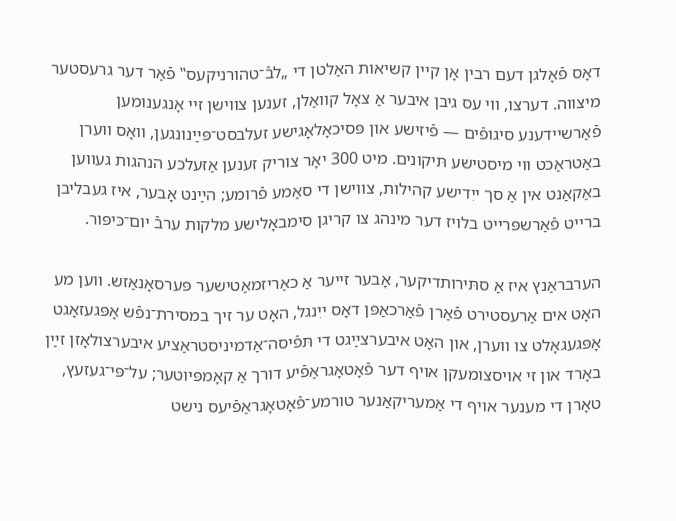דאָס פֿאָלגן דעם רבין אָן קיין קשיאות האַלטן די „לבֿ־טהורניקעס‟ פֿאַר דער גרעסטער מיצווה. דערצו, ווי עס גיבן איבער אַ צאָל קוואַלן, זענען צווישן זיי אָנגענומען פֿאַרשיידענע סיגופֿים — פֿיזישע און פּסיכאָלאָגישע זעלבסט־פּײַנונגען, וואָס ווערן באַטראַכט ווי מיסטישע תּיקונים. מיט 300 יאָר צוריק זענען אַזעלכע הנהגות געווען באַקאַנט אין אַ סך ייִדישע קהילות, צווישן די סאַמע פֿרומע; הײַנט אָבער, איז געבליבן ברייט פֿאַרשפּרייט בלויז דער מינהג צו קריגן סימבאָלישע מלקות ערבֿ יום־כּיפּור.

הערבראַנץ איז אַ סתּירותדיקער, אָבער זייער אַ כאַריזמאַטישער פּערסאָנאַזש. ווען מע האָט אים אַרעסטירט פֿאַרן פֿאַרכאַפּן דאָס ייִנגל, האָט ער זיך במסירת־נפֿש אָפּגעזאָגט אָפּגעגאָלט צו ווערן, און האָט איבערצײַגט די תּפֿיסה־אַדמיניסטראַציע איבערצולאָזן זײַן באָרד און זי אויסצומעקן אויף דער פֿאָטאָגראַפֿיע דורך אַ קאָמפּיוטער; על־פּי־געזעץ, טאָרן די מענער אויף די אַמעריקאַנער טורמע־פֿאָטאָגראַפֿיעס נישט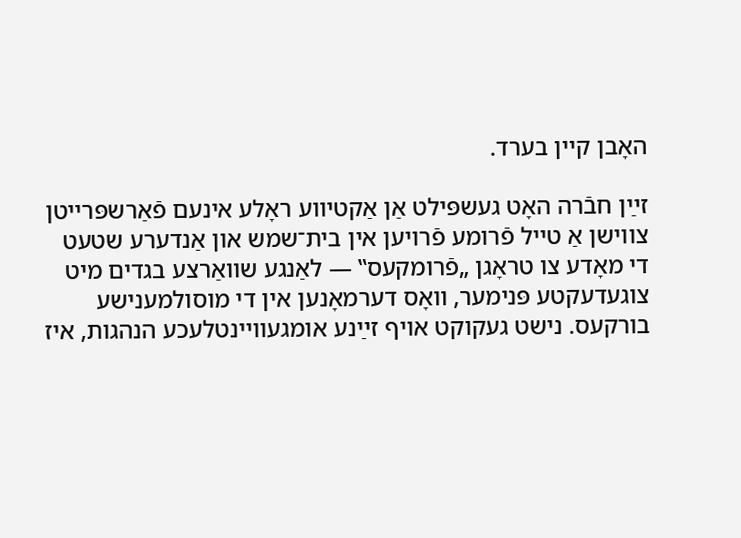האָבן קיין בערד.

זײַן חבֿרה האָט געשפּילט אַן אַקטיווע ראָלע אינעם פֿאַרשפּרייטן צווישן אַ טייל פֿרומע פֿרויען אין בית־שמש און אַנדערע שטעט די מאָדע צו טראָגן „פֿרומקעס‟ — לאַנגע שוואַרצע בגדים מיט צוגעדעקטע פּנימער, וואָס דערמאָנען אין די מוסולמענישע בורקעס. נישט געקוקט אויף זײַנע אומגעוויינטלעכע הנהגות, איז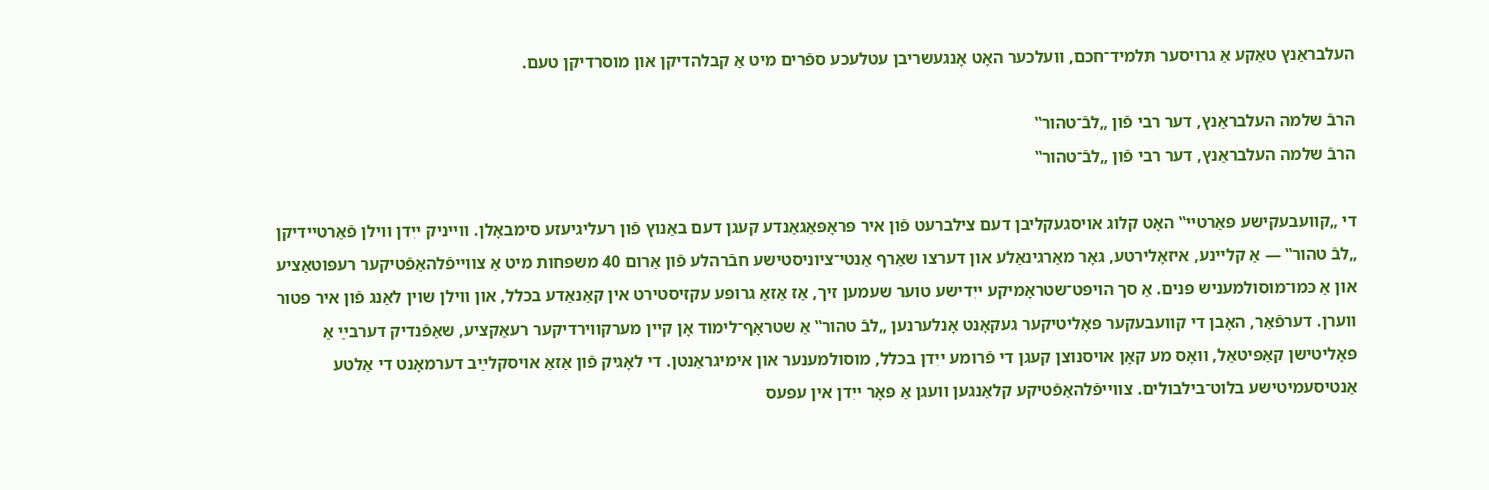העלבראַנץ טאַקע אַ גרויסער תּלמיד־חכם, וועלכער האָט אָנגעשריבן עטלעכע ספֿרים מיט אַ קבלהדיקן און מוסרדיקן טעם.

הרבֿ שלמה העלבראַנץ, דער רבי פֿון „לבֿ־טהור‟
הרבֿ שלמה העלבראַנץ, דער רבי פֿון „לבֿ־טהור‟

די „קוועבעקישע פּאַרטיי‟ האָט קלוג אויסגעקליבן דעם צילברעט פֿון איר פּראָפּאַגאַנדע קעגן דעם באַנוץ פֿון רעליגיעזע סימבאָלן. ווייניק ייִדן ווילן פֿאַרטיידיקן „לבֿ טהור‟ — אַ קליינע, איזאָלירטע, גאָר מאַרגינאַלע און דערצו שאַרף אַנטי־ציוניסטישע חבֿרהלע פֿון אַרום 40 משפּחות מיט אַ צווייפֿלהאַפֿטיקער רעפּוטאַציע און אַ כּמו־מוסולמעניש פּנים. אַ סך הויפּט־שטראָמיקע ייִדישע טוער שעמען זיך, אַז אַזאַ גרופּע עקזיסטירט אין קאַנאַדע בכלל, און ווילן שוין לאַנג פֿון איר פּטור ווערן. דערפֿאַר, האָבן די קוועבעקער פּאָליטיקער געקאָנט אָנלערנען „לבֿ טהור‟ אַ שטראָף־לימוד אָן קיין מערקווירדיקער רעאַקציע, שאַפֿנדיק דערבײַ אַ פּאָליטישן קאַפּיטאַל, וואָס מע קאָן אויסנוצן קעגן די פֿרומע ייִדן בכלל, מוסולמענער און אימיגראַנטן. די לאָגיק פֿון אַזאַ אויסקלײַב דערמאָנט די אַלטע אַנטיסעמיטישע בלוט־בילבולים. צווייפֿלהאַפֿטיקע קלאַנגען וועגן אַ פּאָר ייִדן אין עפּעס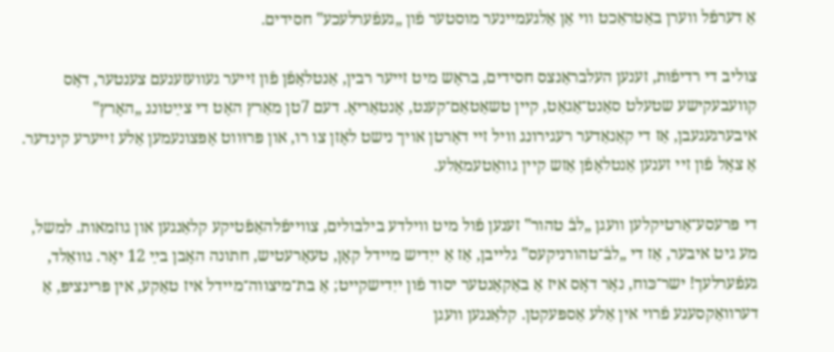אַ דערפֿל ווערן באַטראַכט ווי אַן אַלגעמיינער מוסטער פֿון „געפֿערלעכע‟ חסידים.

צוליב די רדיפֿות, זענען העלבראַנצס חסידים, בראָש מיט זייער רבין, אַנטלאָפֿן פֿון זייער געוועזענעם צענטער, דאָס קוועבעקישע שטעלט סאַנט־אַגאַט, קיין טשאַטאַם־קענט, אָנטאַריאָ. דעם 7טן מאַרץ האָט די צײַטונג „האָרץ‟ איבערגעגעבן, אַז די קאַנאַדער רעגירונג וויל זיי דאָרטן אויך נישט לאָזן צו רו, און פּרוּווט אָפּצונעמען אַלע זייערע קינדער. אַ צאָל פֿון זיי זענען אַנטלאָפֿן אַזש קיין גוואַטעמאַלע.

די פּרעסע־אַרטיקלען וועגן „לבֿ טהור‟ זענען פֿול מיט ווילדע בילבולים, צווייפֿלהאַפֿטיקע קלאַנגען און גוזמאות. למשל, מע גיט איבער, אַז די „לבֿ־טהורניקעס‟ גלייבן, אַז אַ ייִדיש מיידל קאָן, טעאָרעטיש, חתונה האָבן בײַ 12 יאָר. גוואַלד, געפֿערלעך! ישר־כּוח, נאָר דאָס איז אַ באַקאַנטער יסוד פֿון ייִדישקייט; אַ בת־מיצווה־מיידל איז טאַקע, אין פּרינציפּ, אַ דערוואַקסענע פֿרוי אין אַלע אַספּעקטן. קלאַנגען וועגן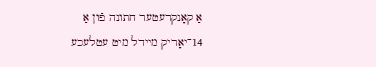אַ קאָנקרעטער חתונה פֿון אַ 14־יאָריק מיידל מיט עטלעכע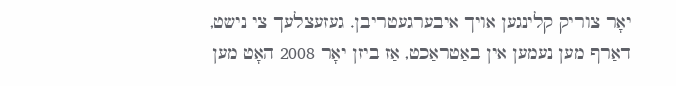יאָר צוריק קלינגען אויך איבערגעטריבן. געזעצלעך צי נישט, דאַרף מען נעמען אין באַטראַכט, אַז ביזן יאָר 2008 האָט מען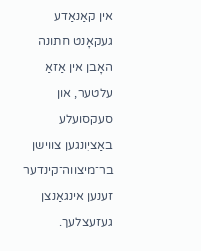אין קאַנאַדע געקאָנט חתונה האָבן אין אַזאַ עלטער, און סעקסועלע באַציִונגען צווישן בר־מיצווה־קינדער זענען אינגאַנצן געזעצלעך.